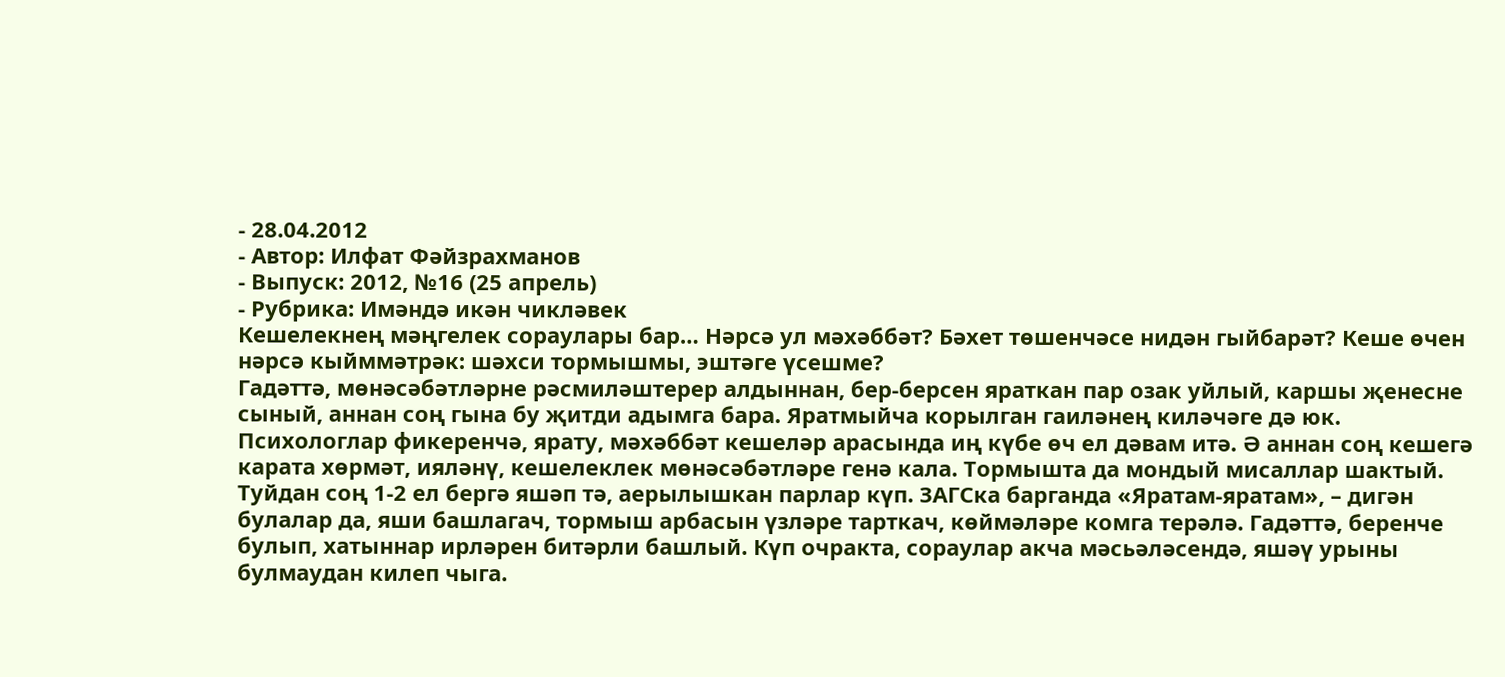- 28.04.2012
- Автор: Илфат Фәйзрахманов
- Выпуск: 2012, №16 (25 апрель)
- Рубрика: Имәндә икән чикләвек
Кешелекнең мәңгелек сораулары бар… Нәрсә ул мәхәббәт? Бәхет төшенчәсе нидән гыйбарәт? Кеше өчен нәрсә кыйммәтрәк: шәхси тормышмы, эштәге үсешме?
Гадәттә, мөнәсәбәтләрне рәсмиләштерер алдыннан, бер-берсен яраткан пар озак уйлый, каршы җенесне сыный, аннан соң гына бу җитди адымга бара. Яратмыйча корылган гаиләнең киләчәге дә юк. Психологлар фикеренчә, ярату, мәхәббәт кешеләр арасында иң күбе өч ел дәвам итә. Ә аннан соң кешегә карата хөрмәт, ияләнү, кешелеклек мөнәсәбәтләре генә кала. Тормышта да мондый мисаллар шактый. Туйдан соң 1-2 ел бергә яшәп тә, аерылышкан парлар күп. ЗАГСка барганда «Яратам-яратам», – дигән булалар да, яши башлагач, тормыш арбасын үзләре тарткач, көймәләре комга терәлә. Гадәттә, беренче булып, хатыннар ирләрен битәрли башлый. Күп очракта, сораулар акча мәсьәләсендә, яшәү урыны булмаудан килеп чыга.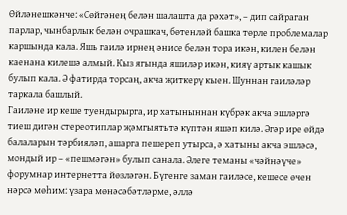Өйләнешкәнче: «Сөйгәнең белән шалашта да рәхәт», – дип сайраган парлар, чынбарлык белән очрашкач, бөтенләй башка төрле проблемалар каршында кала. Яшь гаилә ирнең әнисе белән тора икән, килен белән каенана килешә алмый. Кыз ягында яшиләр икән, кияү артык кашык булып кала. Ә фатирда торсаң, акча җиткерү кыен. Шуннан гаиләләр таркала башлый.
Гаиләне ир кеше туендырырга, ир хатыныннан күбрәк акча эшләргә тиеш дигән стереотиплар җәмгыятьтә күптән яшәп килә. Әгәр ире өйдә балаларын тәрбияләп, ашарга пешереп утырса, ә хатыны акча эшләсә, мондый ир – «пешмәгән» булып санала. Әлеге теманы «чәйнәүче» форумнар интернетта йөзләгән. Бүгенге заман гаиләсе, кешесе өчен нәрсә мөһим: үзара мөнәсәбәтләрме, әллә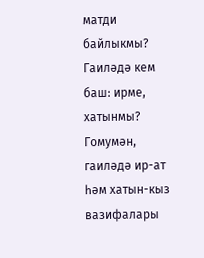матди байлыкмы? Гаиләдә кем баш: ирме, хатынмы? Гомумән, гаиләдә ир-ат һәм хатын-кыз вазифалары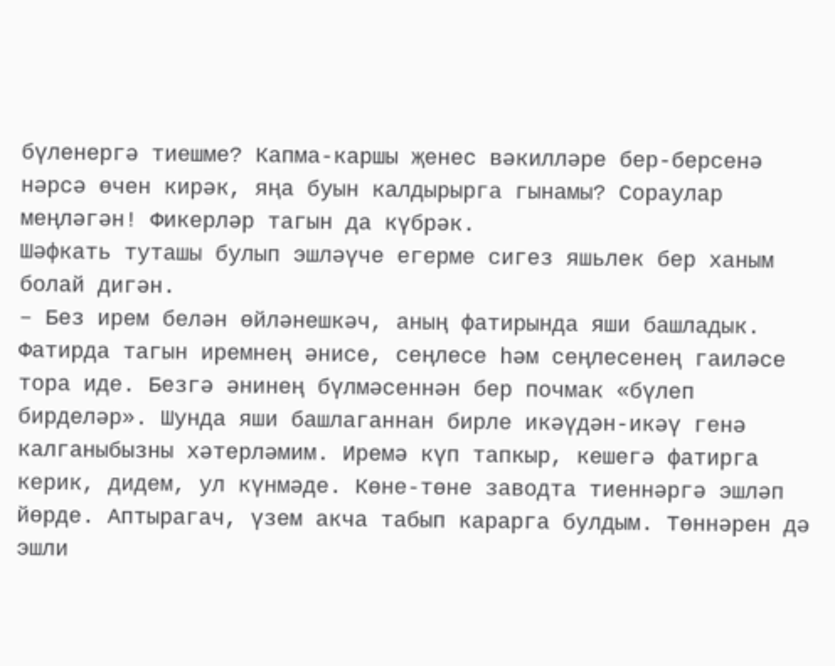бүленергә тиешме? Капма-каршы җенес вәкилләре бер-берсенә нәрсә өчен кирәк, яңа буын калдырырга гынамы? Сораулар меңләгән! Фикерләр тагын да күбрәк.
Шәфкать туташы булып эшләүче егерме сигез яшьлек бер ханым болай дигән.
– Без ирем белән өйләнешкәч, аның фатирында яши башладык. Фатирда тагын иремнең әнисе, сеңлесе һәм сеңлесенең гаиләсе тора иде. Безгә әнинең бүлмәсеннән бер почмак «бүлеп бирделәр». Шунда яши башлаганнан бирле икәүдән-икәү генә калганыбызны хәтерләмим. Иремә күп тапкыр, кешегә фатирга керик, дидем, ул күнмәде. Көне-төне заводта тиеннәргә эшләп йөрде. Аптырагач, үзем акча табып карарга булдым. Төннәрен дә эшли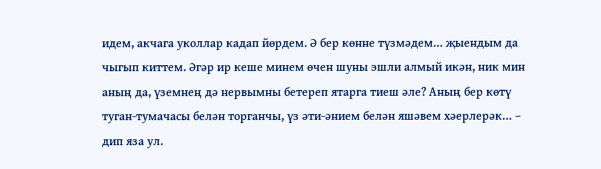идем, акчага уколлар кадап йөрдем. Ә бер көнне түзмәдем… җыендым да чыгып киттем. Әгәр ир кеше минем өчен шуны эшли алмый икән, ник мин аның да, үземнең дә нервымны бетереп ятарга тиеш әле? Аның бер көтү туган-тумачасы белән торганчы, үз әти-әнием белән яшәвем хәерлерәк… – дип яза ул.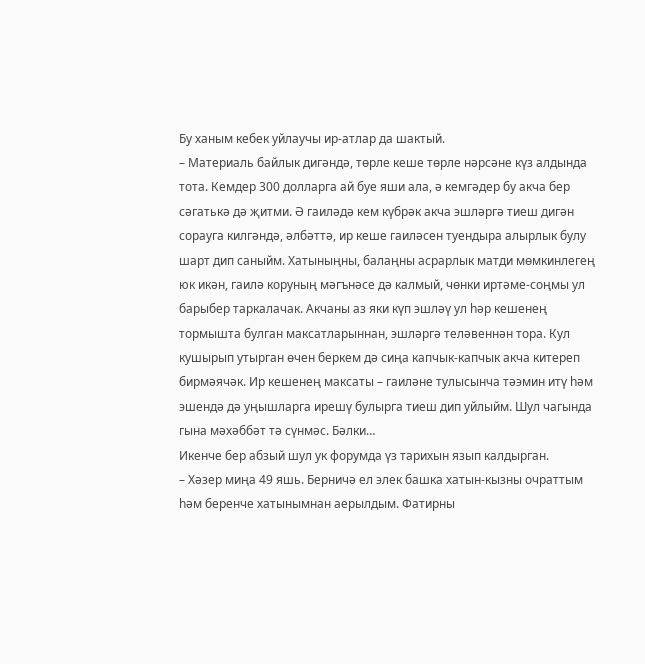Бу ханым кебек уйлаучы ир-атлар да шактый.
– Материаль байлык дигәндә, төрле кеше төрле нәрсәне күз алдында тота. Кемдер 300 долларга ай буе яши ала, ә кемгәдер бу акча бер сәгатькә дә җитми. Ә гаиләдә кем күбрәк акча эшләргә тиеш дигән сорауга килгәндә, әлбәттә, ир кеше гаиләсен туендыра алырлык булу шарт дип саныйм. Хатыныңны, балаңны асрарлык матди мөмкинлегең юк икән, гаилә коруның мәгънәсе дә калмый, чөнки иртәме-соңмы ул барыбер таркалачак. Акчаны аз яки күп эшләү ул һәр кешенең тормышта булган максатларыннан, эшләргә теләвеннән тора. Кул кушырып утырган өчен беркем дә сиңа капчык-капчык акча китереп бирмәячәк. Ир кешенең максаты – гаиләне тулысынча тәэмин итү һәм эшендә дә уңышларга ирешү булырга тиеш дип уйлыйм. Шул чагында гына мәхәббәт тә сүнмәс. Бәлки…
Икенче бер абзый шул ук форумда үз тарихын язып калдырган.
– Хәзер миңа 49 яшь. Берничә ел элек башка хатын-кызны очраттым һәм беренче хатынымнан аерылдым. Фатирны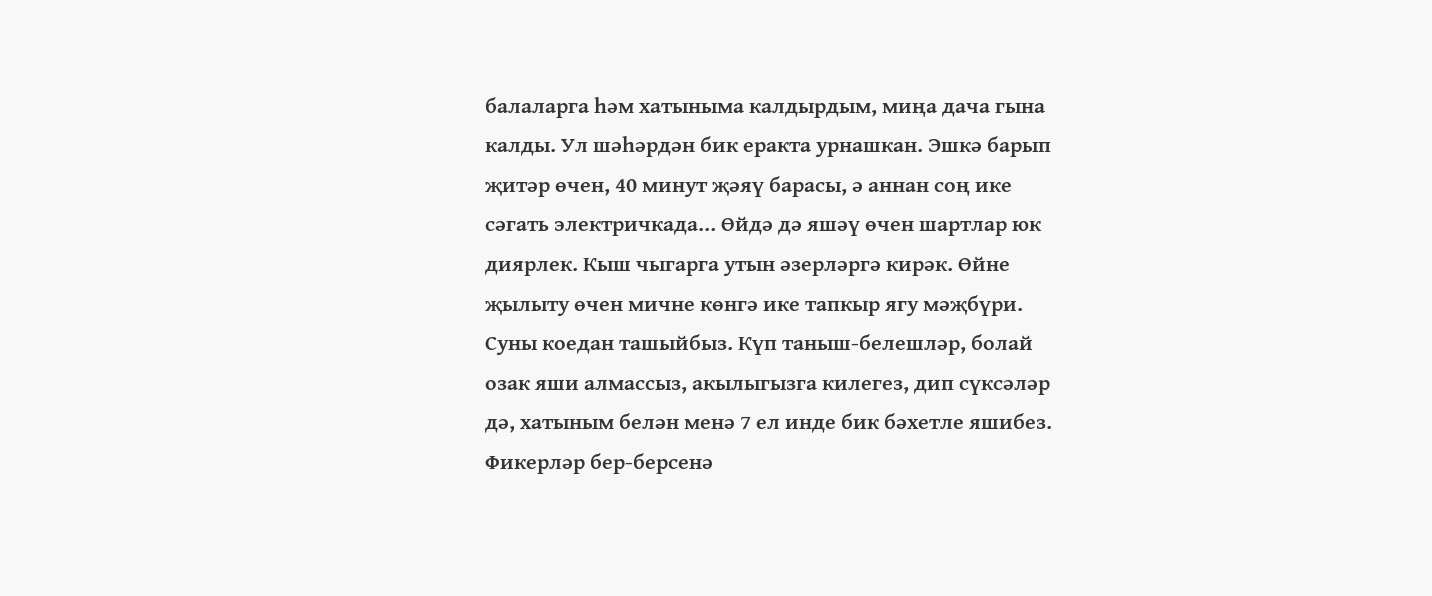балаларга һәм хатыныма калдырдым, миңа дача гына калды. Ул шәһәрдән бик еракта урнашкан. Эшкә барып җитәр өчен, 40 минут җәяү барасы, ә аннан соң ике сәгать электричкада… Өйдә дә яшәү өчен шартлар юк диярлек. Кыш чыгарга утын әзерләргә кирәк. Өйне җылыту өчен мичне көнгә ике тапкыр ягу мәҗбүри. Суны коедан ташыйбыз. Күп таныш-белешләр, болай озак яши алмассыз, акылыгызга килегез, дип сүксәләр дә, хатыным белән менә 7 ел инде бик бәхетле яшибез.
Фикерләр бер-берсенә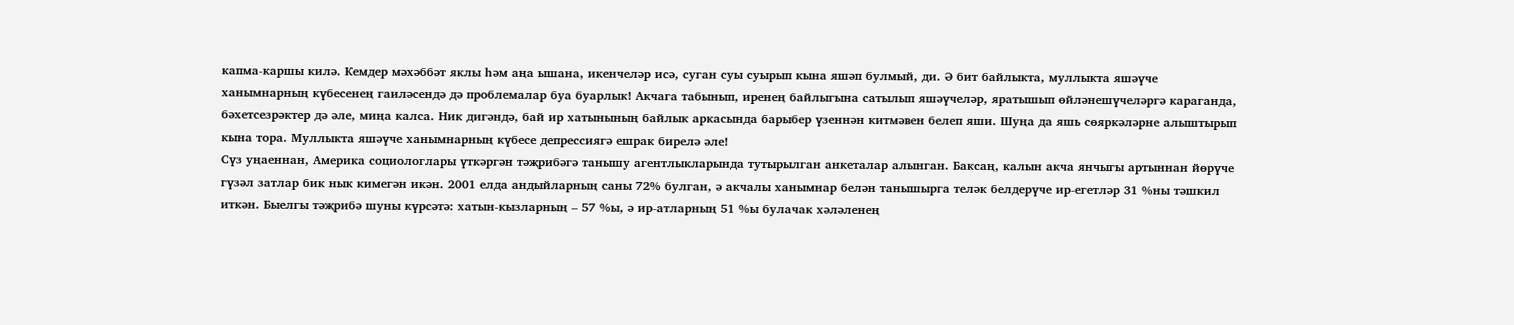капма-каршы килә. Кемдер мәхәббәт яклы һәм аңа ышана, икенчеләр исә, суган суы суырып кына яшәп булмый, ди. Ә бит байлыкта, муллыкта яшәүче ханымнарның күбесенең гаиләсендә дә проблемалар буа буарлык! Акчага табынып, иренең байлыгына сатылып яшәүчеләр, яратышып өйләнешүчеләргә караганда, бәхетсезрәктер дә әле, миңа калса. Ник дигәндә, бай ир хатынының байлык аркасында барыбер үзеннән китмәвен белеп яши. Шуңа да яшь сөяркәләрне алыштырып кына тора. Муллыкта яшәүче ханымнарның күбесе депрессиягә ешрак бирелә әле!
Сүз уңаеннан, Америка социологлары үткәргән тәҗрибәгә танышу агентлыкларында тутырылган анкеталар алынган. Баксаң, калын акча янчыгы артыннан йөрүче гүзәл затлар бик нык кимегән икән. 2001 елда андыйларның саны 72% булган, ә акчалы ханымнар белән танышырга теләк белдерүче ир-егетләр 31 %ны тәшкил иткән. Быелгы тәҗрибә шуны күрсәтә: хатын-кызларның – 57 %ы, ә ир-атларның 51 %ы булачак хәләленең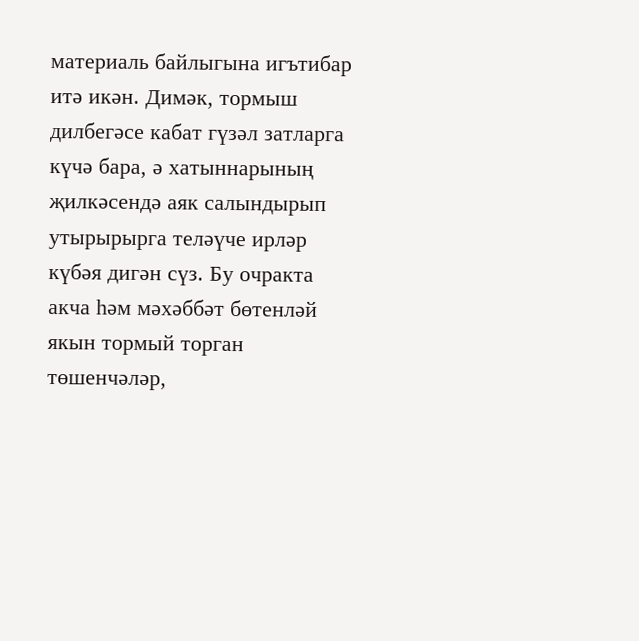материаль байлыгына игътибар итә икән. Димәк, тормыш дилбегәсе кабат гүзәл затларга күчә бара, ә хатыннарының җилкәсендә аяк салындырып утырырырга теләүче ирләр күбәя дигән сүз. Бу очракта акча һәм мәхәббәт бөтенләй якын тормый торган төшенчәләр,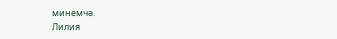минемчә.
Лилия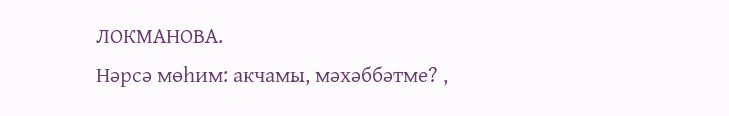ЛОКМАНОВА.
Нәрсә мөһим: акчамы, мәхәббәтме? ,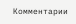Комментарии